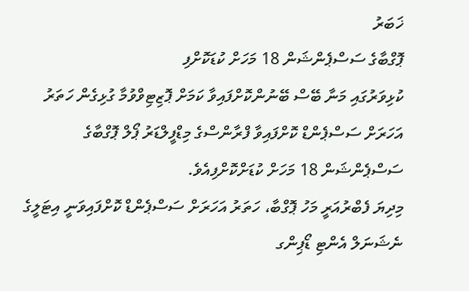ޚަބަރު
ޕޮގްބާގެ ސަސްޕެންޝަން 18 މަހަށް ކުޑަކޮށްފި
ކުޅިވަރުގައި މަނާ ބޭސް ބޭނުންކޮށްފައިވާ ކަމަށް ޕޮޒިޓިވްވުމާ ގުޅިގެން ހަތަރު އަހަރަށް ސަސްޕެންޑް ކޮށްފައިވާ ފްރާންސްގެ މިޑްފީލްޑަރު ޕޯލް ޕޮގްބާގެ ސަސްޕެންޝަން 18 މަހަށް ކުޑަށްކޮށްފިއެވެ.
މިދިޔަ ފެބްރުއަރީ މަހު ޕޮގްބާ، ހަތަރު އަހަރަށް ސަސްޕެންޑް ކޮށްފައިވަނީ އިޓަލީގެ ނެޝަނަލް އެންޓި ޑޯޕިންގ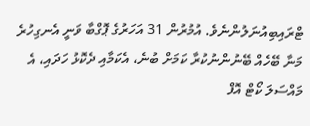ޓްރައިބިއުނަލުންނެވެ. އުމުރުން 31 އަހަރުގެ ޕޮގްބާ ވަނީ އެނގިހުރެ މަނާ ބޭހެއް ބޭނުންނުކުރާ ކަމަށް ބުނެ، އެކަމާއި ދެކޮޅު ހަދައި، އެ މައްސަލަ ކޯޓް އޮފް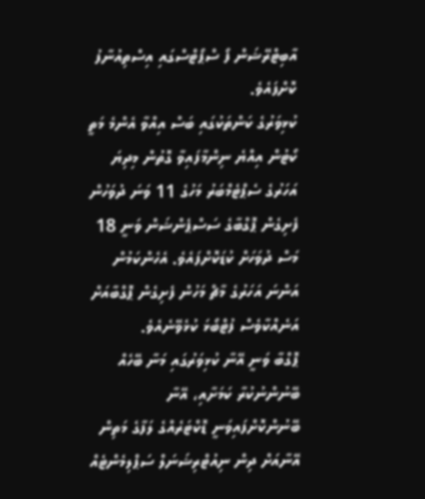އާބިޓްރޭޝަން ފޯ ސްޕޯޓްސްގައި އިސްތިއުނާފު ކޮށްފައެވެ.
ކުޅިވަރުގެ ކަންތަކުގައި ބަސް އިއްވާ އެންމެ މަތީ ކޯޓުން އިއްޔެ ނިންމާފައިވާ ގޮތުން މިދިޔަ އަހަރުގެ ސެޕްޓެމްބަރު މަހުގެ 11 ވަނަ ދުވަހުން ފެށިގެން ޕޮގްބާގެ ސަސްޕެންޝަން ވަނީ 18 މަސް ދުވަހަށް ކުޑަކޮށްފައެވެ. އެހެންކަމުން އަންނަ އަހަރުގެ މާޗް މަހުން ފެށިގެން ޕޮގްބާއަށް އަނެއްކާވެސް ފުޓްބޯޅަ ކުޅެވޭނެއެވެ.
ޕޮގްބާ ވަނީ އޭނާ ކުޅިވަރުގައި މަނާ ބޭހެއް ބޭނުންނުކުރާ ކަމަށާއި، އޭނާ ބޭނުންކޮށްފައިވަނީ ޑޮކްޓަރެއްގެ ލަފާގެ މަތިން އޭނާއަށް ދިން ނިއުޓްރިޝަނަލް ސަޕްލިމެންޓެއް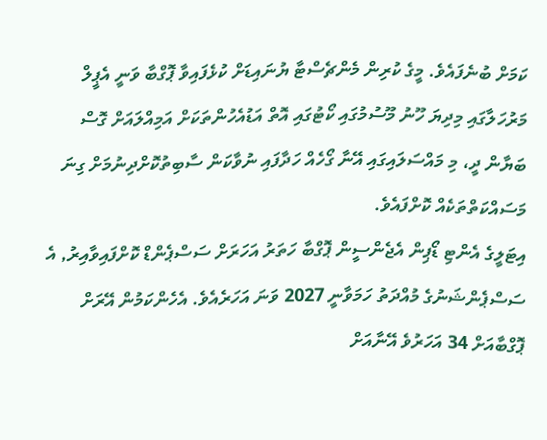ކަމަށް ބުނެފައެވެ. މީގެ ކުރިން މެންޗެސްޓާ ޔުނައިޑަށް ކުޅެފައިވާ ޕޮގްބާ ވަނީ އެޕީލް މަރުހަލާގައި މިދިޔަ ހޫނު މޫސުމުގައި ކޯޓުގައި އޮތް އަޑުއެހުންތަކަށް އަމިއްލައަށް ގޮސް ބަޔާން ދީ، މި މައްސަލައިގައި އޭނާ ގޯހެއް ހަދާފައި ނުވާކަން ސާބިތުކޮށްދިނުމަށް ގިނަ މަސައްކަތްތަކެއް ކޮށްފައެވެ.
އިޓަލީގެ އެންޓި ޑޯޕިން އެޖެންސީން ޕޮގްބާ ހަތަރު އަހަރަށް ސަސްޕެންޑް ކޮށްފައިވާއިރު, އެ ސަސްޕެންޝަނުގެ މުއްދަތު ހަމަވާނީ 2027 ވަނަ އަހަރެއެވެ. އެހެންކަމުން އޭރަށް ޕޮގްބާއަށް 34 އަހަރުވެ އޭނާއަށް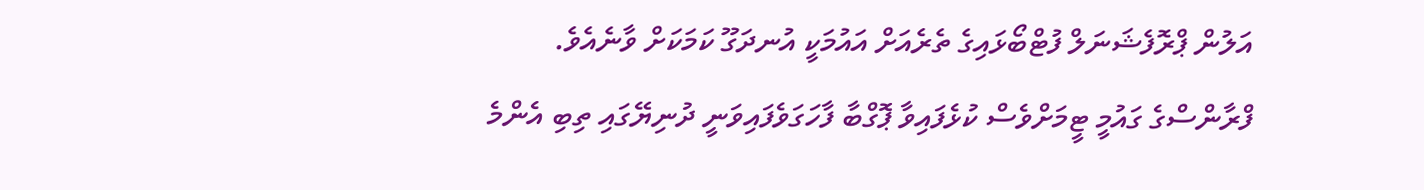އަލުން ޕްރޮފެޝަނަލް ފުޓްބޯޅައިގެ ތެރެއަށް އައުމަކީ އުނދަގޫ ކަމަކަށް ވާނެއެވެ.
ފްރާންސްގެ ގައުމީ ޓީމަށްވެސް ކުޅެފައިވާ ޕޮގްބާ ފާހަގަވެފައިވަނީ ދުނިޔޭގައި ތިބި އެންމެ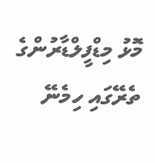މޮޅު މިޑްފީލްޑާރުންގެ ތެރޭގައި ހިމެނޭ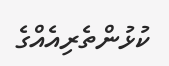ކުޅުންތެރިއެއްގެ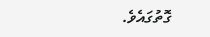ގޮތުގައެވެ.